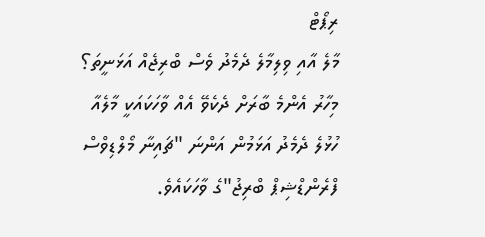ރިޕޯޓް
މާލެ އާއި ވިލިމާލެ ދެމެދު ވެސް ބްރިޖެއް އަޅަނީތަ؟
މިހާރު އެންމެ ބާރަށް ދެކެވޭ އެއް ވާހަކައަކީ މާލެއާ ހުޅުލެ ދެމެދު އަޅަމުން އަންނަ "ޗައިނާ މޯލްޑިވްސް ފްރެންޑްޝިޕް ބްރިޖު"ގެ ވާހަކައެވެ.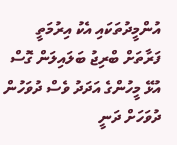އުންމީދުތަކައި އެކު އިރުމަތީ ފަރާތަށް ބްރިޖު ބަލައިލަން ގޮސް އުޅޭ މީހުންގެ އަދަދު ވެސް ދުވަހުން ދުވަހަށް ދަނީ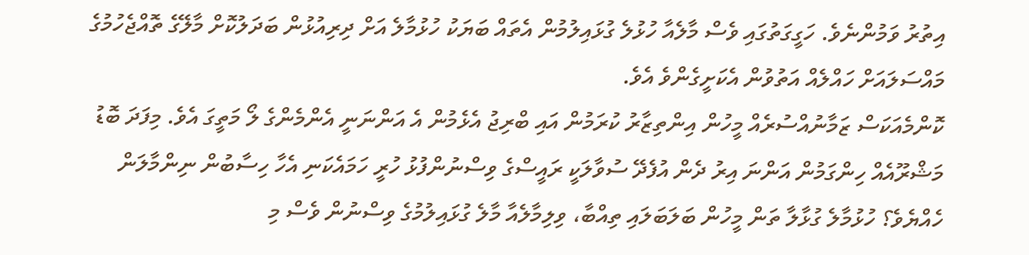އިތުރު ވަމުންނެވެ. ހަގީގަތުގައި ވެސް މާލެއާ ހުޅުލެ ގުޅައިލުމުން އެތައް ބަޔަކު ހުޅުމާލެ އަށް ދިރިއުޅުން ބަދަލުކޮށް މާލޭގެ ތޮއްޖެހުމުގެ މައްސަލައަށް ހައްލެއް އަތުވުން އެކަށީގެންވެ އެވެ.
ކޮންމެއަކަސް ޒަމާނުއްސުރެއް މީހުން އިންތިޒާރު ކުރަމުން އައި ބްރިޖު އެޅެމުން އެ އަންނަނީ އެންމެންގެ ލޯ މަތީގަ އެވެ. މިފަދަ ބޮޑު މަޝްރޫއެއް ހިންގަމުން އަންނަ އިރު ދެން އުފެދޭ ސުވާލަކީ ރައީސްގެ ވިސްނުންފުޅު ހުރީ ހަމައެކަނި އެހާ ހިސާބުން ނިންމާލަން ހެއްޔެވެ؟ ހުޅުމާލެ ގުޅާލާ ތަން މީހުން ބަލަބަލައި ތިއްބާ، ވިލިމާލެއާ މާލެ ގުޅައިލުމުގެ ވިސްނުން ވެސް މި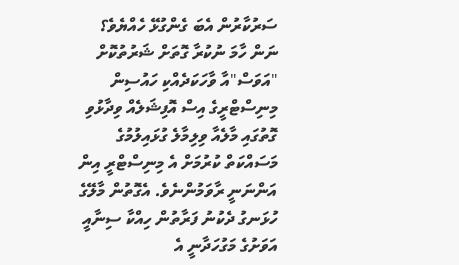ސަރުކާރުން އެބަ ގެންގުޅޭ ހެއްޔެވެ؟
ނަން ހާމަ ނުކުރާ ގޮތަށް ޝަރުތުކޮށް "އަވަސް"އާ ވާހަކަދެއްކި ހައުސިން މިނިސްޓްރީގެ އިސް އޮފިޝަލެއް ވިދާޅުވި ގޮތުގައި މާލެއާ ވިލިމާލެ ގުޅައިލުމުގެ މަސައްކަތް ކުރުމަށް އެ މިނިސްޓްރީ އިން އަންނަނީ ރާވަމުންނެވެ. އެގޮތުން މާލޭގެ ހުޅަނގު ދެކުނު ފަރާތުން ހިއްކާ ސިނާއީ އަވަށުގެ މަގުހަދާނީ އެ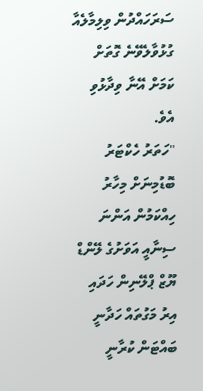ސަރަހައްދުން ވިލިމާލެއާ ގުޅުވާލެވޭނެ ގޮތަށް ކަމަށް އޭނާ ވިދާޅުވި އެވެ.
"ހަތަރު ހެކްޓަރު ބޮޑުމިނަށް މިހާރު ހިއްކަމުން އަންނަ ސިނާއީ އަވަށުގެ ލޭންޑް ޔޫޒް ޕްލޭނިން ހަދައި އިރު މަގުތައް ހަދާނީ ބައްޓަން ކުރާނީ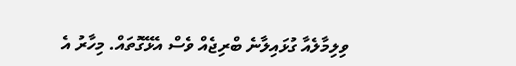ވިލިމާލެއާ ގުޅައިލާނެ ބްރިޖެއް ވެސް އެޅޭގޮތައް. މިހާރު އެ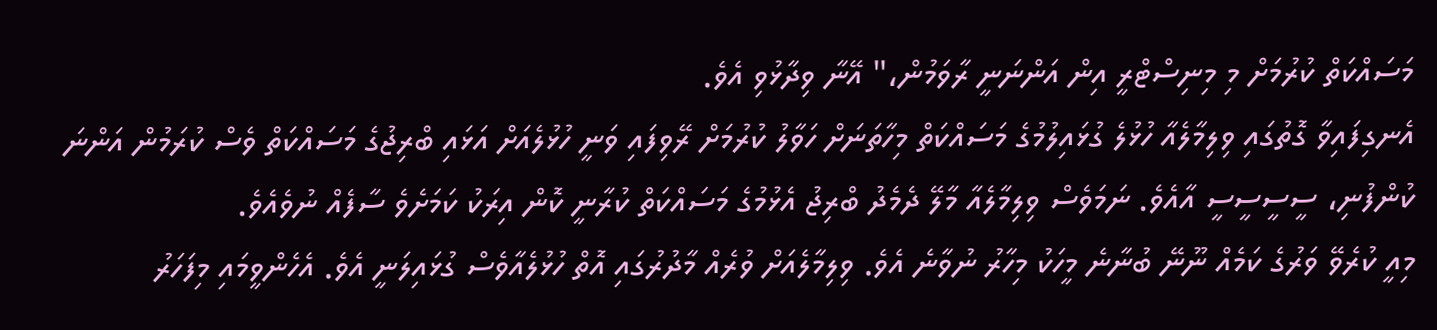މަސައްކަތް ކުރުމަށް މި މިނިސްޓްރީ އިން އަންނަނީ ރާވަމުން،" އޭނާ ވިދާޅުވި އެވެ.
އެނގިފައިވާ ގޮތުގައި ވިލިމާލެއާ ހުޅުލެ ގުޅައިލުމުގެ މަސައްކަތް މިހާތަނަށް ހަވާލު ކުރުމަށް ރޭވިފައި ވަނީ ހުޅުލެއަށް އަޅައި ބްރިޖުގެ މަސައްކަތް ވެސް ކުރަމުން އަންނަ ކުންފުނި، ސީސީސީސީ އާއެވެ. ނަމަވެސް ވިލިމާލެއާ މާލޭ ދެމެދު ބްރިޖު އެޅުމުގެ މަސައްކަތް ކުރާނީ ކޮން އިރަކު ކަމަށެވެ ސާފެއް ނުވެއެވެ.
މިއީ ކުރެވޭ ވަރުގެ ކަމެއް ނޫނޭ ބުނާނެ މީހަކު މިހާރު ނުވާނެ އެވެ. ވިލިމާލެއަށް ވުރެއް މާދުރުގައި އޮތް ހުޅުލެއާވެސް ގުޅައިލަނީ އެވެ. އެހެންވީމައި މިފަހަރު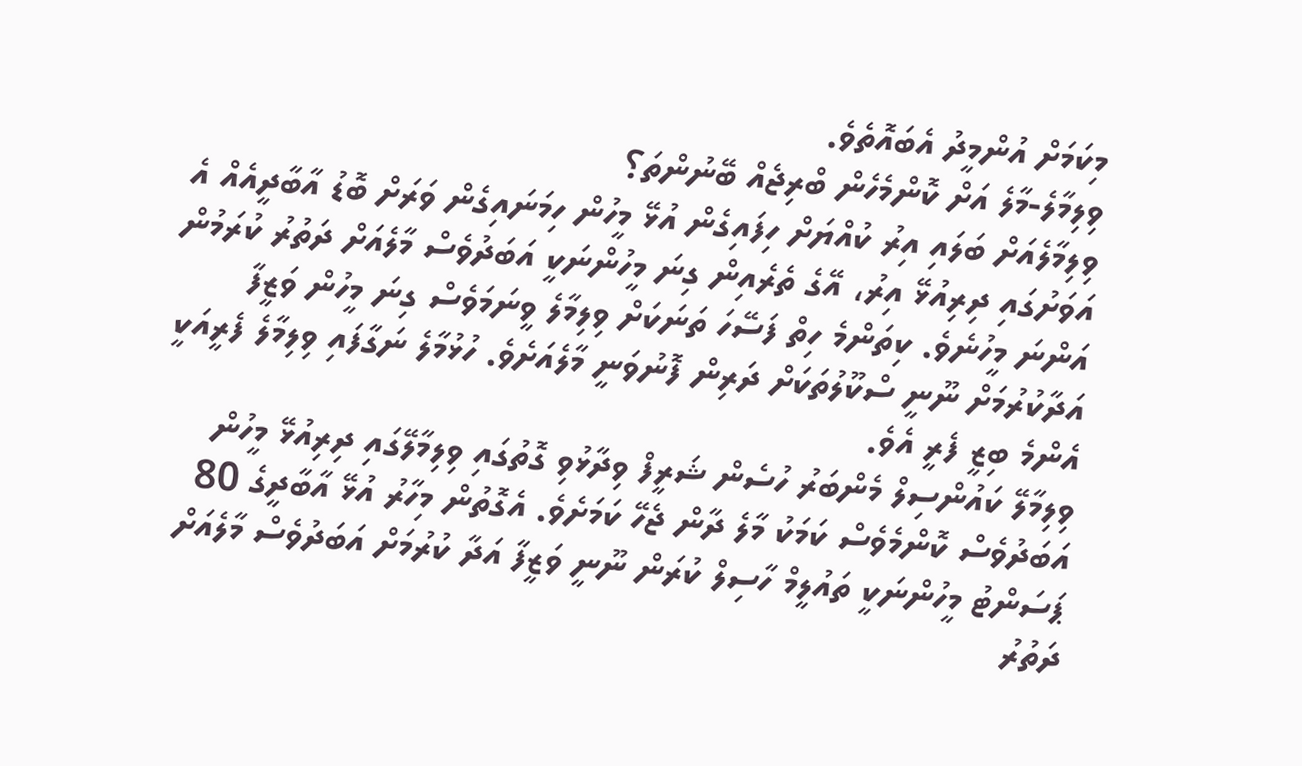މިކަމަށް އުންމީދު އެބައޮތެވެ.
ވިލިމާލެ-މާލެ އަށް ކޮންމެހެން ބްރިޖެއް ބޭނުންތަ؟
ވިލިމާލެއަށް ބަލައި އިރު ކުއްޔަށް ހިފައިގެން އުޅޭ މީހުން ހިމަނައިގެން ވަރަށް ބޮޑު އާބާދީއެއް އެ އަވަށުގައި ދިރިއުޅޭ އިރު، އޭގެ ތެރެއިން ގިނަ މީހުންނަކީ އަބަދުވެސް މާލެއަށް ދަތުރު ކުރަމުން އަންނަ މީހުނެވެ. ކިތަންމެ ހިތް ފަސޭހަ ތަނަކަށް ވިލިމާލެ ވީނަމަވެސް ގިނަ މީހުން ވަޒީފާ އަދާކުރުމަށް ނޫނީ ސްކޫލުތަކަށް ދަރިން ފޮނުވަނީ މާލެއަށެވެ. ހުޅުމާލެ ނަގާފައި ވިލިމާލެ ފެރީއަކީ އެންމެ ބިޒީ ފެރީ އެވެ.
ވިލިމާލޭ ކައުންސިލް މެންބަރު ހުސެން ޝަރީފް ވިދާޅުވި ގޮތުގައި ވިލިމާލޭގައި ދިރިއުޅޭ މީހުން އަބަދުވެސް ކޮންމެވެސް ކަމަކު މާލެ ދާން ޖެހޭ ކަމަށެވެ. އެގޮތުން މިހާރު އުޅޭ އާބާދީގެ 80 ޕަސަންޓު މީހުންނަކީ ތައުލީމް ހާސިލް ކުރަން ނޫނީ ވަޒީފާ އަދާ ކުރުމަށް އަބަދުވެސް މާލެއަށް ދަތުރު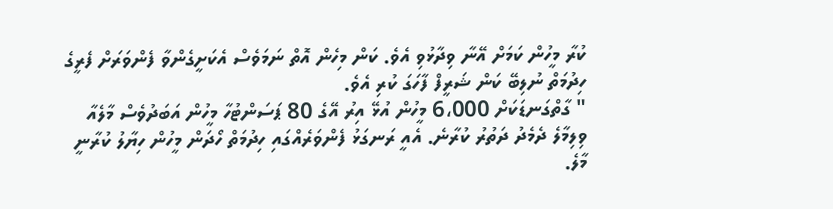ކުރާ މީހުން ކަމަށް އޭނާ ވިދާޅުވި އެވެ. ކަން މިހެން އޮތް ނަމަވެސް އެކަށީގެންވާ ފެންވަރަށް ފެރީގެ ހިދުމަތް ނުލިބޭ ކަން ޝަރީފް ފާހަގަ ކުރި އެވެ.
" ގާތްގަނޑަކަށް 6،000 މީހުން އުޅޭ އިރު އޭގެ 80 ޕަސަންޓުހާ މީހުން އަބަދުވެސް މާލެއާ ވިލިމާލެ ދެމެދު ދަތުރު ކުރާނެ. އެއީ ރަނގަޅު ފެންވަރެއްގައި ހިދުމަތް ހޯދަން މީހުން ހިޔާލު ކުރާނީ މާލެ.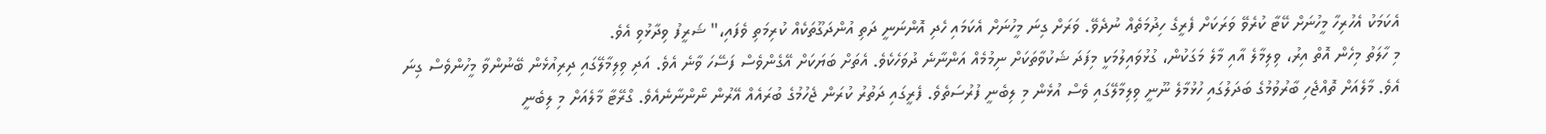އެކަމަކު އެހުރިހާ މީހުނަށް ކޭޓާ ކުރެވޭ ވަރަކަށް ފެރީގެ ހިދުމަތެއް ނުދެވޭ. ވަރަށް ގިނަ މީހުނަށް އެކަމައި ހެދި އޮންނަނީ ދަތި އުންދަގޫތަކެއް ކުރިމަތި ވެފައި،" ޝަރީފު ވިދާޅުވި އެވެ.
މި ހާލަތު މިހެން އޮތް އިރު، ވިލިމާލެ އާއި މާލެ މަގަކުން، ގުޅުވައިލުމަކީ މިފަދަ ޝަކުވާތަކަށް ނިމުމެއް އަންނާނެ ދުވަހެކެވެ. އެތަށް ބަޔަކަށް އޭގެންވެސް ފަސޭހަ ވާނެ އެވެ. އަދި ވިލިމާލޭގައި ދިރިއުޅެން ބޭނުންވާ މީހުންވެސް ގިނަ އެވެ. މާލެއަށް ތޮއްޖެހި ބާރުވުމުގެ ބަދަލުގައި ހުޅުމާލެ ނޫނީ ވިލިމާލޭގައި ވެސް އުޅެން މި ލިބެނީ ފުރުސަތެވެ. ފެރީގައި ދަތުރު ކުރަން ޖެހުމުގެ ބުރައެއް އޭރުން ނޯންނާނެއެވެ. ގްރޭޓާ މާލެއަށް މި ލިބެނީ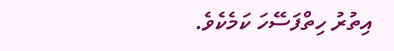އިތުރު ހިތްފަސޭހަ ކަމެކެވެ.